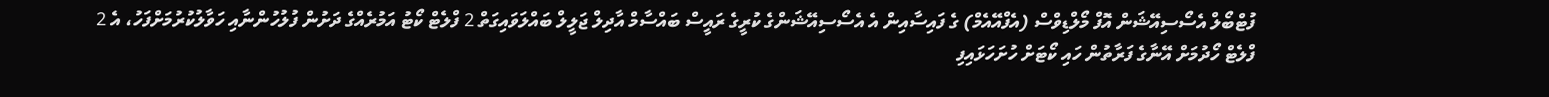ފުޓްބޯލް އެސޯސިއޭޝަން އޮފް މޯލްޑިވްސް (އެފްއޭއެމް) ގެ ފައިސާއިން އެ އެސޯސިއޭޝަންގެ ކުރީގެ ރައީސް ބައްސާމް އާދިލް ޖަލީލް ބައްލަވައިގަތް 2 ފްލެޓް ކޯޓު އަމުރެއްގެ ދަށުން ފުލުހުންނާއި ހަވާލުކުރުމަށްފަހު، އެ 2 ފްލެޓް ހޯދުމަށް އޭނާގެ ފަރާތުން ހައި ކޯޓަށް ހުށަހަޅައިފި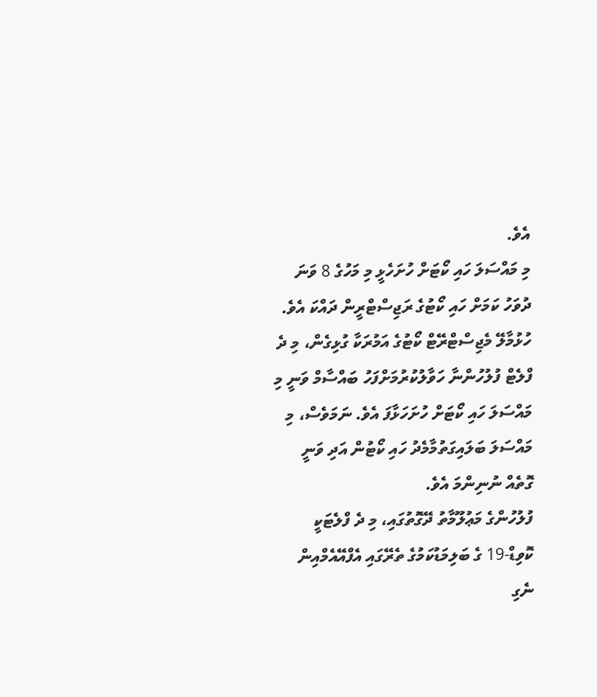އެވެ.
މި މައްސަލަ ހައި ކޯޓަށް ހުށަހެޅީ މި މަހުގެ 8 ވަނަ ދުވަހު ކަމަށް ހައި ކޯޓުގެ ރަޖިސްޓްރީން ދައްކަ އެވެ.
ހުޅުމާލޭ މެޖިސްޓްރޭޓް ކޯޓުގެ އަމުރަކާ ގުޅިގެން، މި ދެ ފްލެޓް ފުލުހުންނާ ހަވާލުކުރުމަށްފަހު ބައްސާމް ވަނީ މި މައްސަލަ ހައި ކޯޓަށް ހުށަހަޅާފަ އެވެ. ނަމަވެސް، މި މައްސަލަ ބަލައިގަތުމާމެދު ހައި ކޯޓުން އަދި ވަނީ ގޮތެއް ނުނިންމަ އެވެ.
ފުލުހުންގެ މަޢުލޫމާތު ދޭގޮތުގައި، މި ދެ ފްލެޓަކީ ކޮވިޑް-19 ގެ ބަލިމަޑުކަމުގެ ތެރޭގައި އެފްއޭއެމްއިން ނެގި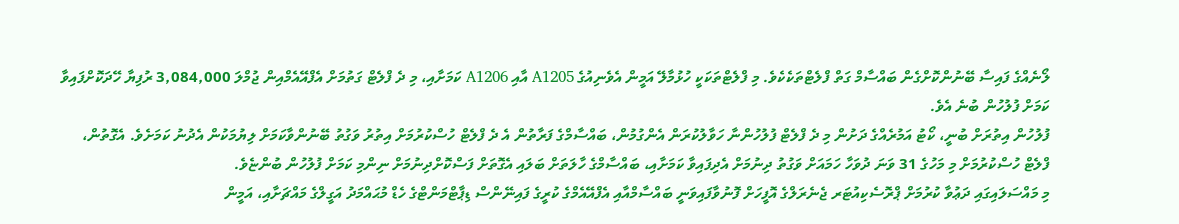ލޯނެއްގެ ފައިސާ ބޭނުންކޮށްގެން ބައްސާމް ގަތް ފްލެޓްތަކެކެވެ. މި ފްލެޓްތަކަކީ ހުޅުމާލޭ އަމީން އެވެނިއުގެ A1205 އާއި A1206 ކަމަށާއި، މި ދެ ފްލެޓް ގަތުމަށް އެފްއޭއެމްއިން ޖުމްލަ 3,084,000 ރުފިޔާ ހޭދަކޮށްފައިވާ ކަމަށް ފުލުހުން ބުނެ އެވެ.
ފުލުހުން އިތުރަށް ބުނީ، ކޯޓު އަމުރެއްގެ ދަށުން މި ދެ ފްލެޓް ފުލުހުންނާ ހަވާލުކުރަން އެންގުމުން، ބައްސާމްގެ ފަރާތުން އެ ދެ ފްލެޓް ހުސްކުރުމަށް އިތުރު ވަގުތު ބޭނުންވާކަމަށް ލިޔުމަކުން އެދުނު ކަމަށެވެ. އެގޮތުން، ފްލެޓް ހުސްކުރުމަށް މި މަހުގެ 31 ވަނަ ދުވަހާ ހަމައަށް ވަގުތު ދިނުމަށް އެދިފައިވާ ކަމަށާއި، ބައްސާމްގެ ހާލަތަށް ބަލައި އެގޮތަށް ފަސްކޮށްދިނުމަށް ނިންމި ކަމަށް ފުލުހުން ބުންޏެވެ.
މި މައްސަލައިގައި ދަޢުވާ ކުރުމަށް ޕްރޮސެކިއުޓަރ ޖެނެރަލްގެ އޮފީހަށް ފޮނުވާފައިވަނީ ބައްސާމްއާއި އެފްއޭއެމްގެ ކުރީގެ ފައިނޭންސް ޑިޕާޓްމަންޓްގެ ހެޑް މުޙައްމަދު އަގީލްގެ މައްޗަށާއި، އަމީން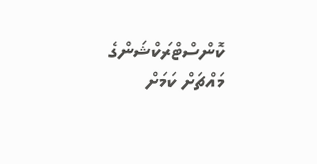ކޮންސްޓްރަކްޝަންގެ މައްޗަށް ކަމަށް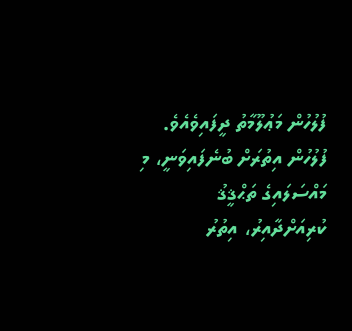ފުލުހުން މަޢުލޫމާތު ދީފައިވެއެވެ.
ފުލުހުން އިތުރަށް ބުނެފައިވަނީ، މި މައްސަލައިގެ ތަޙްޤީޤު ކުރިއަށްދާއިރު، އިތުރު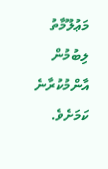މަޢުލޫމާތު ލިބުމުން އާންމުކުރާނެ ކަމަށެވެ.